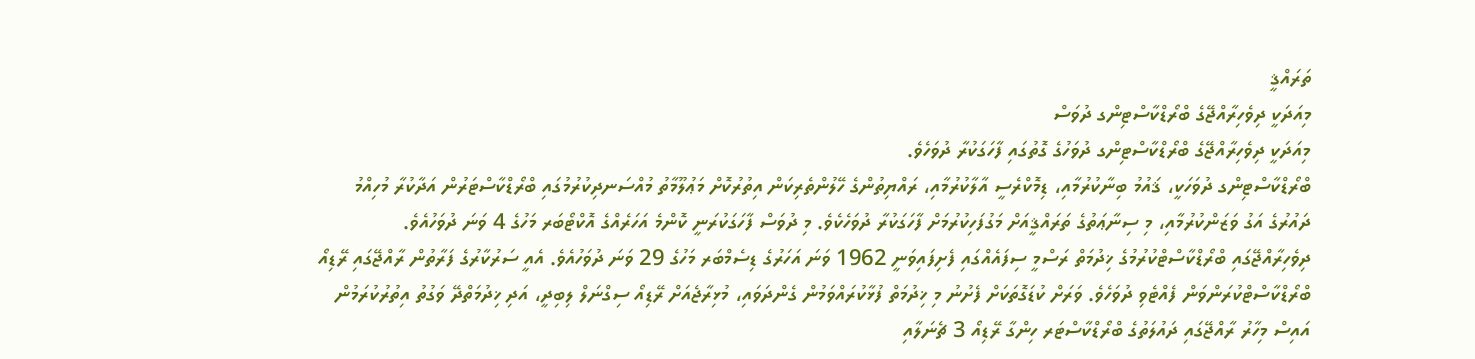ތަރައްޤީ
މިއަދަކީ ދިވެހިރާއްޖޭގެ ބްރޯޑްކާސްޓިންގ ދުވަސް
މިއަދަކީ ދިވެހިރާއްޖޭގެ ބްރޯޑްކާސްޓިންގ ދުވަހުގެ ގޮތުގައި ފާހަގަކުރާ ދުވަހެވެ.
ބްރޯޑްކާސްޓިންގ ދުވަހަކީ، ޤައުމު ބިނާކުރުމާއި، ޑިމޮކްރެސީ އާލާކުރުމާއި، ރައްޔިތުންގެ ހޭލުންތެރިކަން އިތުރުކޮށް މަޢުލޫމާތު މުއްސަނދިކުރުމުގައި ބްރޯޑްކާސްޓަރުން އަދާކުރާ މުހިއްމު ދައުރުގެ އަގު ވަޒަންކުރުމާއި، މި ސިނާޢަތުގެ ތަރައްޤީއަށް މަގުފަހިކުރުމަށް ފާހަގަކުރާ ދުވަހެކެވެ. މި ދުވަސް ފާހަގަކުރަނީ ކޮންމެ އަހަރެއްގެ އޮކްޓޯބަރ މަހުގެ 4 ވަނަ ދުވަހުއެވެ.
ދިވެހިރާއްޖޭގައި ބްރޯޑްކާސްޓްކުރުމުގެ ޚިދުމަތް ރަސްމީ ސިފައެއްގައި ފެށިފައިވަނީ 1962 ވަނަ އަހަރުގެ ޑިސެމްބަރ މަހުގެ 29 ވަނަ ދުވަހުއެވެ. އެއީ ސަރުކާރުގެ ފަރާތުން ރާއްޖޭގައި ރޭޑިއޯ ބްރޯޑްކާސްޓްކުރަންވަން ފެއްޓެވި ދުވަހެވެ. ވަރަށް ކުޑަގޮތަކަށް ފެށުނު މި ޚިދުމަތް ފުޅާކުރައްވަމުން ގެންދަވައި، މުޅިރާޖެއަށް ރޭޑިއޯ ސިގްނަލް ލިބިދީ، އަދި ޚިދުމަތްދޭ ވަގުތު އިތުރުކުރަމުން އައިސް މިހާރު ރާއްޖޭގައި ދައުލަތުގެ ބްރޯޑްކާސްޓަރ ހިންގާ ރޭޑިއޯ 3 ޗެނަލާއި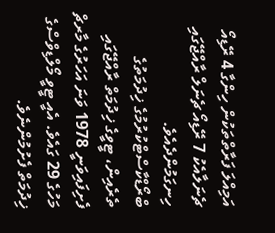އަމިއްލަ ފަރާތްތަކުން ހިންގާ 4 ރޭޑިއޯ ޗެނަލާއެކު 7 ރޭޑިއޯ ޗެނަލް ރާއްޖޭގައި ހިނގަމުންދެއެވެ.
ބްރޯޑްކާސްޓްކުރުމުގެ ޚިދުމަތުގެ ތެރެއިން، ޓީވީގެ ޚިދުމަތް ރާއްޖޭގައި ފެށިފައިވަނީ 1978 ވަނަ އަހަރުގެ މާރޗް މަހުގެ 29 ގައެވެ. އެއީ ޓީވީ މޯލްޑިވްސްގެ ޚިދުމަތް ފެށުމުންނެވެ.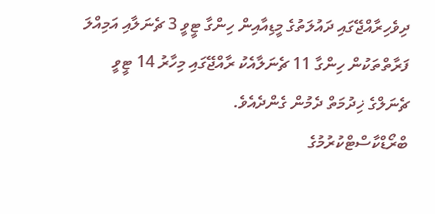ދިވެހިރާއްޖޭގައި ދައުލަތުގެ މީޑިއާއިން ހިންގާ ޓީވީ 3 ޗެނަލާއި އަމިއްލަ ފަރާތްތަކުން ހިންގާ 11 ޗެނަލާއެކު ރާއްޖޭގައި މިހާރު 14 ޓީވީ ޗެނަލްގެ ޚިދުމަތް ދެމުން ގެންދެއެވެ.
ބްރޯޑްކާސްޓްކުރުމުގެ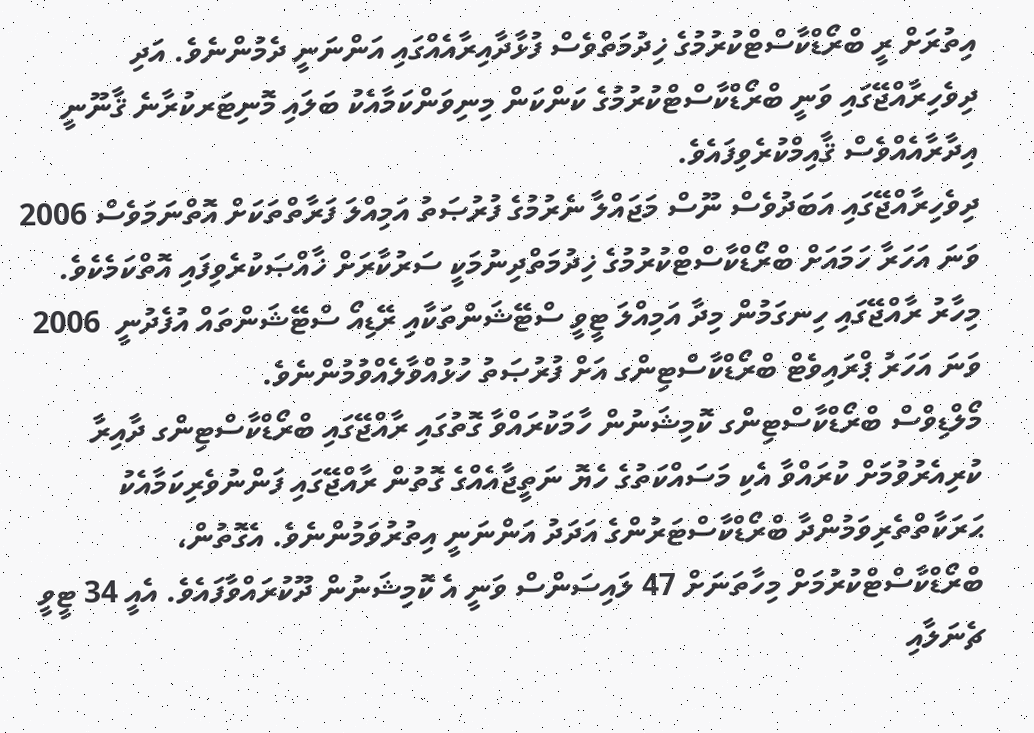އިތުރަށް ރީ ބްރޯޑްކާސްޓްކުރުމުގެ ޚިދުމަތްވެސް ފުޅާދާއިރާއެއްގައި އަންނަނީ ދެމުންނެވެ. އަދި ދިވެހިރާއްޖޭގައި ވަނީ ބްރޯޑްކާސްޓްކުރުމުގެ ކަންކަން މިނިވަންކަމާއެކު ބަލައި މޮނިޓަރކުރާނެ ޤާނޫނީ އިދާރާއެއްވެސް ޤާއިމްކުރެވިފައެވެ.
ދިވެހިރާއްޖޭގައި އަބަދުވެސް ނޫސް މަޖައްލާ ނެރުމުގެ ފުރުޞަތު އަމިއްލަ ފަރާތްތަކަށް އޮތްނަމަވެސް 2006 ވަނަ އަހަރާ ހަމައަށް ބްރޯޑްކާސްޓްކުރުމުގެ ޚިދުމަތްދިނުމަކީ ސަރުކާރަށް ޚާއްޞަކުރެވިފައި އޮތްކަމެކެވެ. މިހާރު ރާއްޖޭގައި ހިނގަމުން މިދާ އަމިއްލަ ޓީވީ ސްޓޭޝަންތަކާއި ރޭޑިއޯ ސްޓޭޝަންތައް އުފެދުނީ  2006 ވަނަ އަހަރު ޕްރައިވެޓް ބްރޯޑްކާސްޓިންގ އަށް ފުރުޞަތު ހުޅުއްވާލެއްވުމުންނެވެ.
މޯލްޑިވްސް ބްރޯޑްކާސްޓިންގ ކޮމިޝަނުން ހާމަކުރައްވާ ގޮތުގައި ރާއްޖޭގައި ބްރޯޑްކާސްޓިންގ ދާއިރާ ކުރިއެރުވުމަށް ކުރައްވާ އެކި މަސައްކަތުގެ ހެޔޮ ނަތީޖާއެއްގެ ގޮތުން ރާއްޖޭގައި ފަންނުވެރިކަމާއެކު ޙަރަކާތްތެރިވަމުންދާ ބްރޯޑްކާސްޓަރުންގެ އަދަދު އަންނަނީ އިތުރުވަމުންނެވެ. އެގޮތުން، ބްރޯޑްކާސްޓްކުރުމަށް މިހާތަނަށް 47 ލައިސަންސް ވަނީ އެ ކޮމިޝަނުން ދޫކުރައްވާފައެވެ. އެއީ 34 ޓީވީ ޗެނަލާއި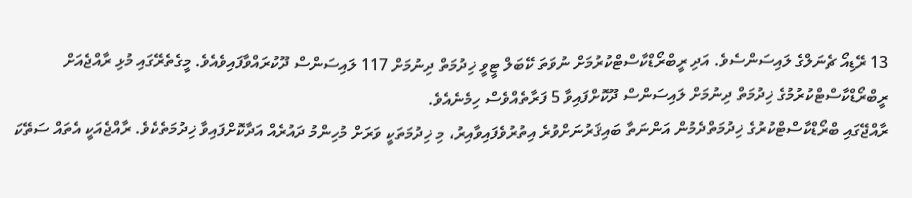13 ރޭޑިއޯ ޗެނަލްގެ ލައިސަންސެވެ. އަދި ރީބްރޯޑްކާސްޓްކުރުމަށް ނުވަތަ ކޭބަލް ޓީވީ ޚިދުމަތް ދިނުމަށް 117 ލައިސަންސް ދޫކުރައްވާފައިވެއެވެ. މީގެތެރޭގައި މުޅި ރާއްޖެއަށް ރީބްރޯޑްކާސްޓްކުރުމުގެ ޚިދުމަތް ދިނުމަށް ލައިސަންސް ދޫކޮށްފައިވާ 5 ފަރާތެއްވެސް ހިމެނެއެވެ.
ރާއްޖޭގައި ބްރޯޑްކާސްޓްކުރުގެ ޚިދުމަތްދެމުން އަންނަތާ ބައިޤަރުނަށްވުރެ އިތުރުވެފައިވާއިރު، މި ޚިދުމަތަކީ ވަރަށް މުހިންމު ދައުރެއް އަދާކޮށްފައިވާ ޚިދުމަތެކެވެ. ރާއްޖެއަކީ އެތައް ސަތޭކަ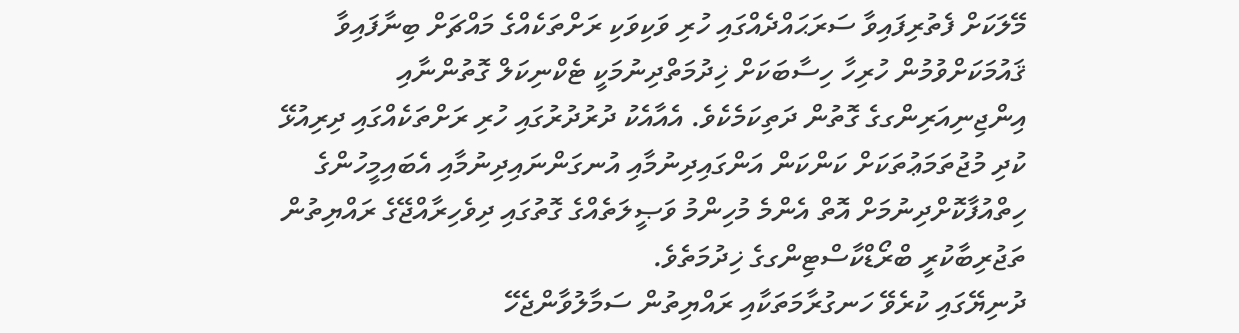މޭލަކަށް ފެތުރިފައިވާ ސަރަޙައްދެއްގައި ހުރި ވަކިވަކި ރަށްތަކެއްގެ މައްޗަށް ބިނާފައިވާ ޤައުމަކަށްވުމުން ހުރިހާ ހިސާބަކަށް ޚިދުމަތްދިނުމަކީ ޓެކްނިކަލް ގޮތުންނާއި އިންޖިނިއަރިންގގެ ގޮތުން ދަތިކަމެކެވެ. އެއާއެކު ދުރުދުރުގައި ހުރި ރަށްތަކެއްގައި ދިރިއުޅޭ ކުދި މުޖުތަމަޢުތަކަށް ކަންކަން އަންގައިދިނުމާއި އުނގަންނައިދިނުމާއި އެބައިމީހުންގެ ހިތްއުފާކޮށްދިނުމަށް އޮތް އެންމެ މުހިންމު ވަޞީލަތެއްގެ ގޮތުގައި ދިވެހިރާއްޖޭގެ ރައްޔިތުން ތަޖުރިބާކުރީ ބްރޯޑްކާސްޓިންގގެ ޚިދުމަތެވެ.
ދުނިޔޭގައި ކުރެވޭ ހަނގުރާމަތަކާއި ރައްޔިތުން ސަމާލުވާންޖެހޭ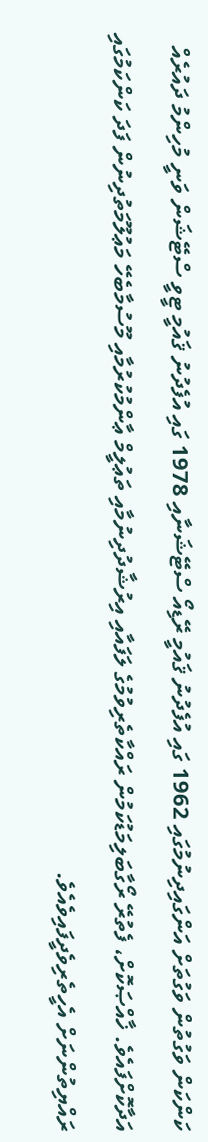ކަންކަން ވަގުތުން ވަގުތަށް އަންގައިދިނުމުގައި 1962 ގައި އުފެދުނު ޤައުމީ ރޭޑިއޯ ސްޓޭޝަނާއި 1978 ގައި އުފެދުނު ޤައުމީ ޓީވީ ސްޓޭޝަން ވަނީ މުހިންމު ދައުރެއް އަދާކޮށްފައެވެ. ޚާއްޞަކޮށް، ފެތުރޭ ރޯގާބަލިމަޑުކަމުން ރައްކާތެރިވުމުގެ ލަފައާއި އިރުޝާދުދިނުމާއި ތަޢުލީމް ޢާންމުކުރުމާއި މޫސުމާބެހޭ މަޢުލޫމަތުދިނުން ފަދަ ކަންކަމުގައި ރައްޔިތުންނަށް އެހީތެރިވެދީފައިވެއެވެ.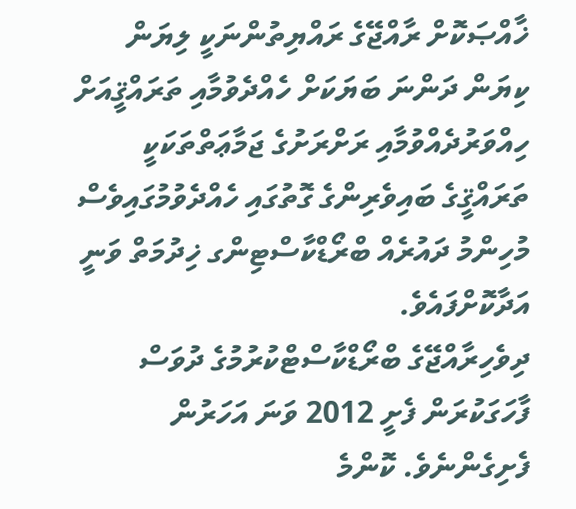ޚާއްޞަކޮށް ރާއްޖޭގެ ރައްޔިތުންނަކީ ލިޔަން ކިޔަން ދަންނަ ބަޔަކަށް ހެއްދެވުމާއި ތަރައްޤީއަށް ހިއްވަރުދެއްވުމާއި ރަށްރަށުގެ ޖަމާޢަތްތަކަކީ ތަރައްޤީގެ ބައިވެރިންގެ ގޮތުގައި ހެއްދެވުމުގައިވެސް މުހިންމު ދައުރެއް ބްރޯޑްކާސްޓިންގ ޚިދުމަތް ވަނީ އަދާކޮށްފައެވެ.
ދިވެހިރާއްޖޭގެ ބްރޯޑްކާސްޓްކުރުމުގެ ދުވަސް ފާހަގަކުރަން ފެށީ 2012 ވަނަ އަހަރުން ފެށިގެންނެވެ. ކޮންމެ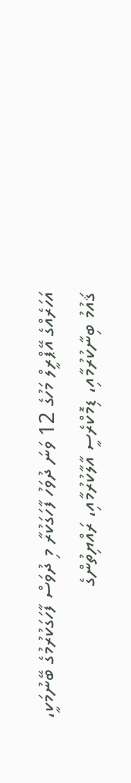އަހަރެއްގެ އޭޕްރީލް މަހުގެ 12 ވަނަ ދުވަހު ފާހަގަކުރާ މި ދުވަސް ފާހަގަކުރުމުގެ ބޭނުމަކީ، ޤައުމު ބިނާކުރުމާއި، ޑިމޮކްރެސީ އާލާކުރުމާއި، ރައްޔިތުންގެ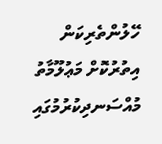ހޭލުންތެރިކަން އިތުރުކޮށް މަޢުލޫމާތު މުއްސަނދިކުރުމުގައި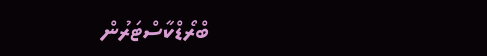ބްރޯޑްކާސްޓަރުން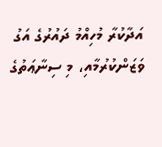އަދާކުރާ މުހިއްމު ދައުރުގެ އަގު ވަޒަންކުރުމާއި، މި ސިނާޢަތުގެ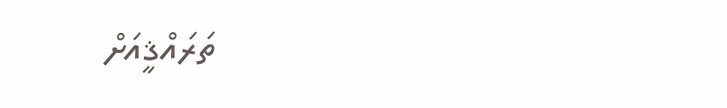ތަރައްޤީއަށް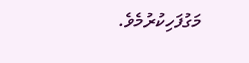މަގުފަހިކުރުމެވެ.